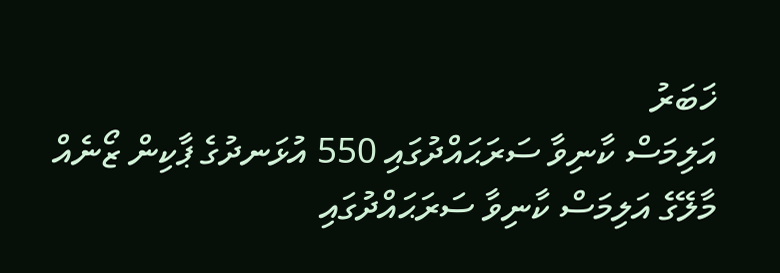ޚަބަރު
އަލިމަސް ކާނިވާ ސަރަޙައްދުގައި 550 އުޅަނދުގެ ޕާކިން ޒޯނެއް
މާލޭގެ އަލިމަސް ކާނިވާ ސަރަޙައްދުގައި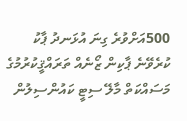500އަށްވުރެ ގިނަ އުޅަނދު ޕާކު ކުރެވޭނެ ޕާކިން ޒޯނެއް ތަރައްޤީކުރުމުގެ މަސައްކަތް މާލޭ ސިޓީ ކައުންސިލުން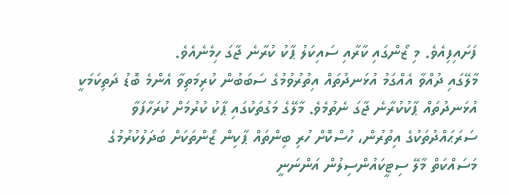ފަށައިފިއެވެ. މި ޒޯންގައި ކާރާއި ސައިކަލު ޕާކު ކުރާނެ ޖާގަ ހިމެނެއެވެ.
މާލޭގައި ދުއްވާ އެއްގަމު އުޅަނދުތައް އިތުރުވުމުގެ ސަބަބުން ކުރިމަތިވާ އެންމެ ބޮޑު ދަތިކަމަކީ އުޅަނދުތައް ޕާކުކުރާނެ ޖާގަ ނެތުމެވެ. މާލޭގެ މަގުތަކުގައި ޕާކު ކުރުމަށް ކުރަހާފަވާ ސަރަޙައްދުތަކުގެ އިތުރުން، ހުސްކޮށް ހުރި ބިންތައް ޕާކިން ޒޯންތަކަށް ބަދަލުކުރުމުގެ މަސައްކަތް މާލޭ ސިޓީކައުންސިލުން އަންނަނީ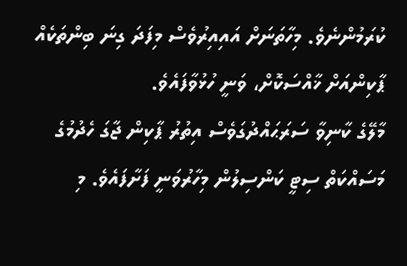ކުރަމުންނެވެ. މިހާތަނަށް އައިއިރުވެސް މިފަދަ ގިނަ ބިންތަކެއް ޕާކިންއަށް ޚާއްސަކޮށް، ވަނީ ހުޅުވާފައެވެ.
މާލޭގެ ކާނިވާ ސަރަޙައްދުގަވެސް އިތުރު ޕާކިން ޖާގަ ހެދުމުގެ މަސައްކަތް ސިޓީ ކަންސިލުން މިހާރުވަނީ ފަށާފައެވެ. މި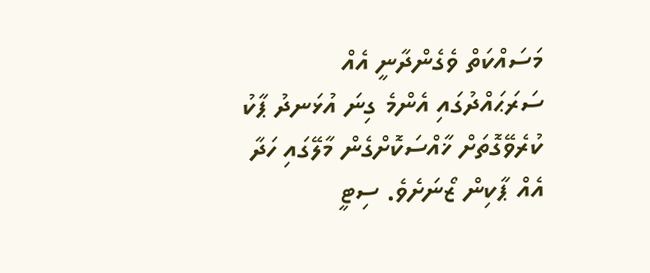މަސައްކަތް ވެގެންދާނީ އެއް ސަރަޙައްދުގައި އެންމެ ގިނަ އުޅަނދު ޕާކު ކުރެވޭގޮތަށް ޚާއްސަކޮށްގެން މާލޭގައި ހަދާ އެއް ޕާކިން ޒޯނަށެވެ. ސިޓީ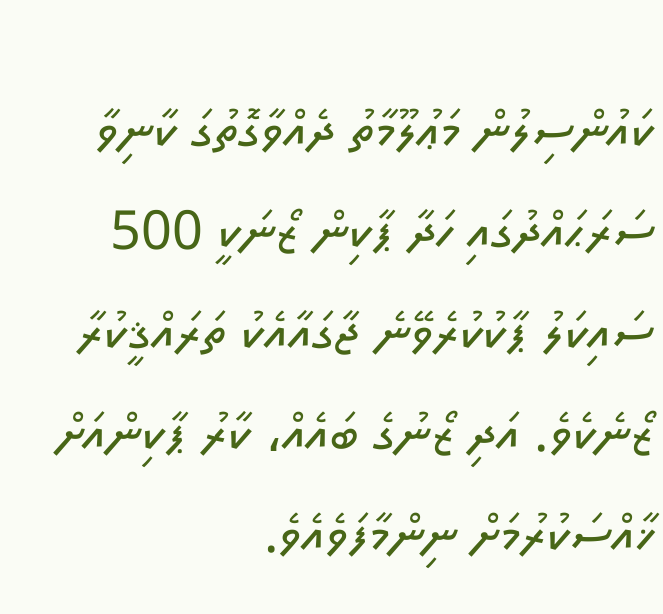ކައުންސިލުން މަޢުލޫމާތު ދެއްވާގޮތުގަ ކާނިވާ ސަރަޙައްދުގައި ހަދާ ޕާކިން ޒޯނަކީ 500 ސައިކަލު ޕާކުކުރެވޭނެ ޖާގައާއެކު ތަރައްޤީކުރާ ޒޯނެކެވެ. އަދި ޒޯނުގެ ބައެއް، ކާރު ޕާކިންއަށް ޚާއްސަކުރުމަށް ނިންމާފަވެއެވެ.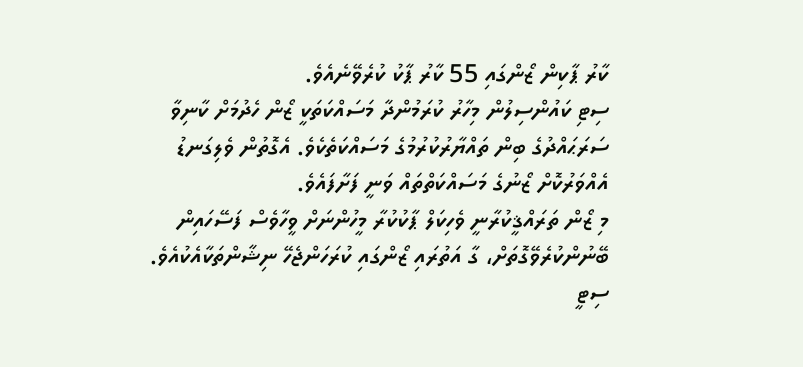ކާރު ޕާކިން ޒޯންގައި 55 ކާރު ޕާކު ކުރެވޭނެއެވެ.
ސިޓި ކައުންސިލުން މިހާރު ކުރަމުންދާ މަސައްކަތަކީ ޒޯން ހެދުމަށް ކާނިވާ ސަރަޙައްދުގެ ބިން ތައްޔާރުކުރުމުގެ މަސައްކަތެކެވެ. އެގޮތުން ވެލިގަނޑު އެއްވަރުކޮށް ޒޯނުގެ މަސައްކަތްތައް ވަނީ ފަށާފައެވެ.
މި ޒޯން ތަރައްޤީކުރާނީ ވެހިކަލް ޕާކުކުރާ މީހުންނަށް ވީހާވެސް ފަސޭހައިން ބޭނުންކުރެވޭގޮތަށް، ގާ އަތުރައި ޒޯންގައި ކުރަހަންޖެހޭ ނިޝާންތަކާއެކުއެވެ. ސިޓީ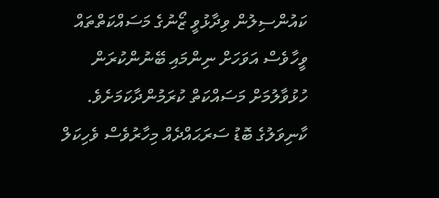ކައުންސިލުން ވިދާޅުވީ ޒޯނުގެ މަސައްކަތްތައް ވީހާވެސް އަވަހަށް ނިންމައި ބޭނުންކުރަން ހުޅުވާލުމަށް މަސައްކަތް ކުރަމުންދާކަމަށެވެ.
ކާނިވަލުގެ ބޮޑު ސަރަޙައްދެއް މިހާރުވެސް ވެހިކަލް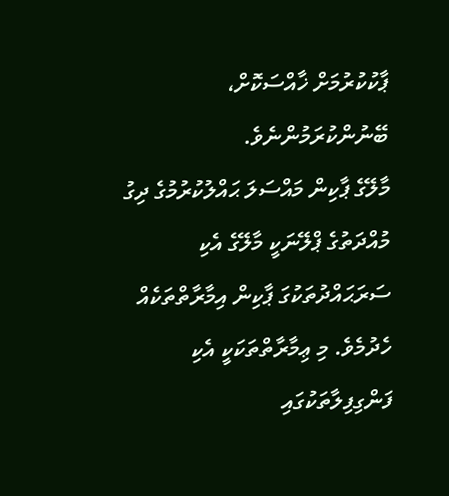ޕާކުކުރުމަށް ޚާއްސަކޮށް، ބޭނުންކުރަމުންނެވެ.
މާލޭގެ ޕާކިން މައްސަލަ ޙައްލުކުރުމުގެ ދިގު މުއްދަތުގެ ޕްލޭނަކީ މާލޭގެ އެކި ސަރަޙައްދުތަކުގަ ޕާކިން އިމާރާތްތަކެއް ހެދުމެވެ. މި ޢިމާރާތްތަކަކީ އެކި ފަންގިފިލާތަކުގައި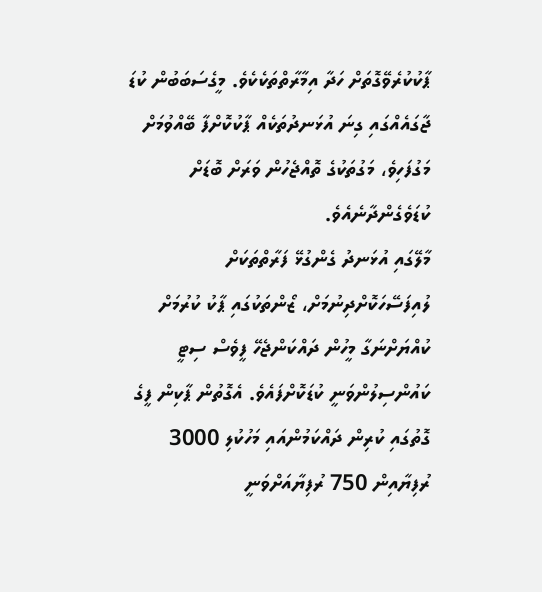ޕާކުކުރެވޭގޮތަށް ހަދާ އިމާރާތްތަކެކެވެ. މީގެސަބަބުން ކުޑަ ޖާގައެއްގައި ގިނަ އުޅަނދުތަކެއް ޕާކުކޮށްފާ ބޭއްވުމަށް މަގުފަހިވެ، މަގުތަކުގެ ތޮއްޖެހުން ވަރަށް ބޮޑަށް ކުޑަވެގެންދާނެއެވެ.
މާލޭގައި އުޅަނދު ގެންގުޅޭ ފަރާތްތަކަށް ލުއިފަސޭހަކޮށްދިނުމަށް، ޒޯންތަކުގައި ޕާކު ކުރުމަށް ކުއްޔަށްނަގާ މީހުން ދައްކަންޖެހޭ ފީވެސް ސިޓީ ކައުންސިލުންވަނީ ކުޑަކޮށްފައެވެ. އެގޮތުން ޕާކިން ފީގެ ގޮތުގައި ކުރިން ދައްކަމުންއައި މަހުކުލި 3000 ރުފިޔާއިން 750 ރުފިޔާއަށްވަނީ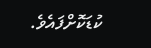ކުޑަކޮށްފައެވެ.